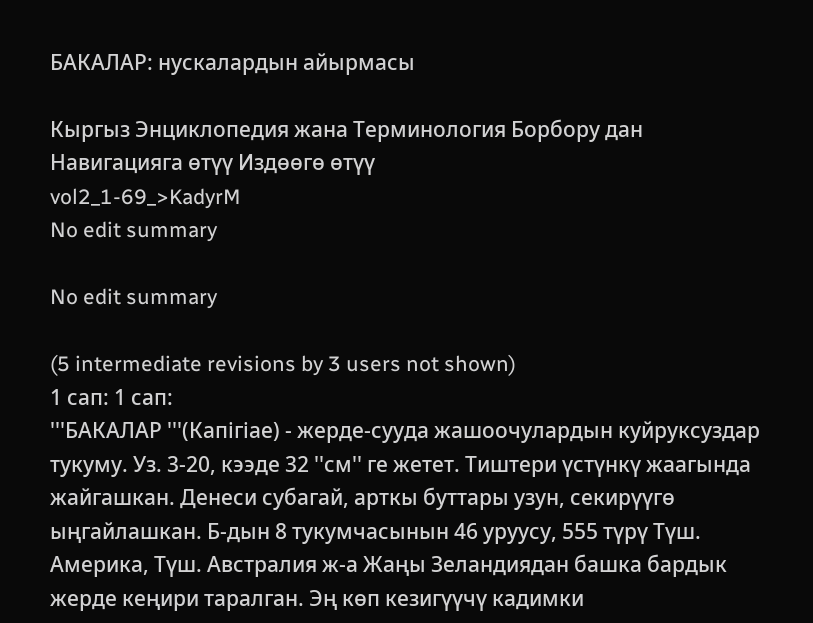БАКАЛАР: нускалардын айырмасы

Кыргыз Энциклопедия жана Терминология Борбору дан
Навигацияга өтүү Издөөгө өтүү
vol2_1-69_>KadyrM
No edit summary

No edit summary

(5 intermediate revisions by 3 users not shown)
1 сап: 1 сап:
'''БАКАЛАР '''(Капігіае) - жерде-сууда жашоочулардын куйруксуздар тукуму. Уз. 3-20, кээде 32 ''см'' ге жетет. Тиштери үстүнкү жаагында жайгашкан. Денеси субагай, арткы буттары узун, секирүүгө ыңгайлашкан. Б-дын 8 тукумчасынын 46 уруусу, 555 түрү Түш. Америка, Түш. Австралия ж-а Жаңы Зеландиядан башка бардык жерде кеңири таралган. Эң көп кезигүүчү кадимки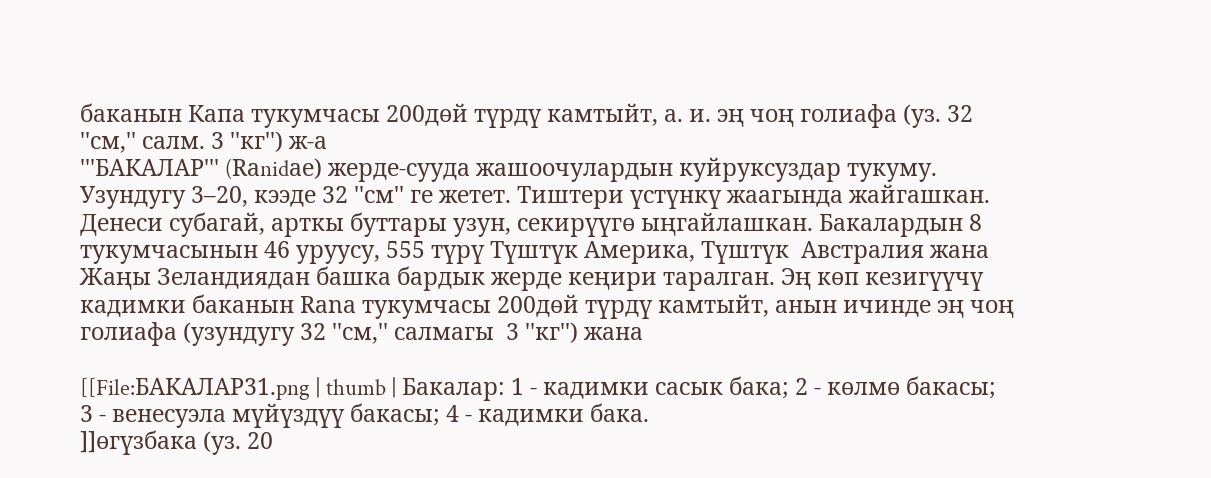баканын Капа тукумчасы 200дөй түрдү камтыйт, а. и. эң чоң голиафа (уз. 32 ''см,'' салм. 3 ''кг'') ж-а
'''БАКАЛАР''' (Rаnidае) жерде-сууда жашоочулардын куйруксуздар тукуму. Узундугу 3–20, кээде 32 ''см'' ге жетет. Тиштери үстүнкү жаагында жайгашкан. Денеси субагай, арткы буттары узун, секирүүгө ыңгайлашкан. Бакалардын 8 тукумчасынын 46 уруусу, 555 түрү Түштүк Америка, Түштүк  Австралия жана Жаңы Зеландиядан башка бардык жерде кеңири таралган. Эң көп кезигүүчү кадимки баканын Rаnа тукумчасы 200дөй түрдү камтыйт, анын ичинде эң чоң голиафа (узундугу 32 ''см,'' салмагы  3 ''кг'') жана

[[File:БАКАЛАР31.png | thumb | Бакалар: 1 - кадимки сасык бака; 2 - көлмө бакасы; 3 - венесуэла мүйүздүү бакасы; 4 - кадимки бака.
]]өгүзбака (уз. 20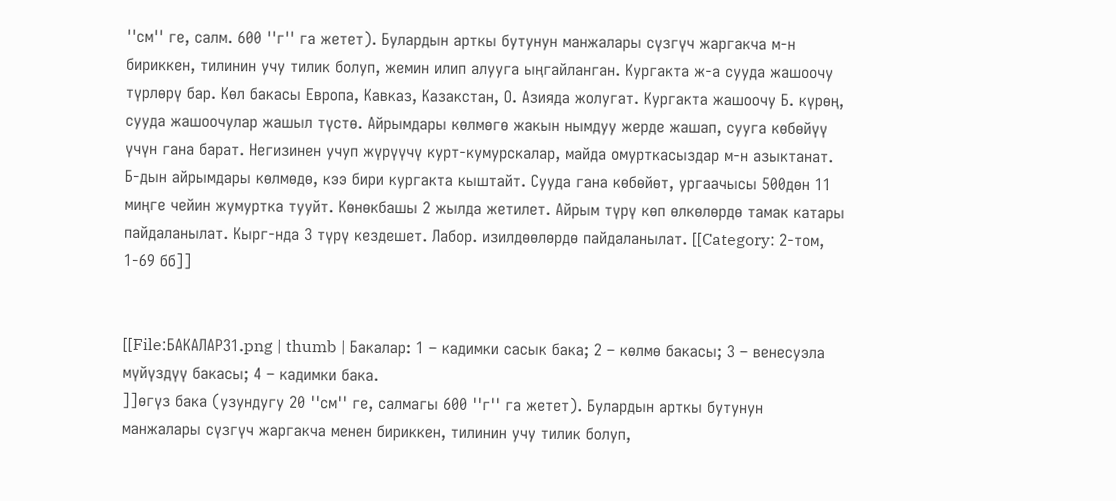''см'' ге, салм. 600 ''г'' га жетет). Булардын арткы бутунун манжалары сүзгүч жаргакча м-н бириккен, тилинин учу тилик болуп, жемин илип алууга ыңгайланган. Кургакта ж-а сууда жашоочу түрлөрү бар. Көл бакасы Европа, Кавказ, Казакстан, О. Азияда жолугат. Кургакта жашоочу Б. күрөң, сууда жашоочулар жашыл түстө. Айрымдары көлмөгө жакын нымдуу жерде жашап, сууга көбөйүү үчүн гана барат. Негизинен учуп жүрүүчү курт-кумурскалар, майда омурткасыздар м-н азыктанат. Б-дын айрымдары көлмөдө, кээ бири кургакта кыштайт. Сууда гана көбөйөт, ургаачысы 500дөн 11 миңге чейин жумуртка тууйт. Көнөкбашы 2 жылда жетилет. Айрым түрү көп өлкөлөрдө тамак катары пайдаланылат. Кырг-нда 3 түрү кездешет. Лабор. изилдөөлөрдө пайдаланылат. [[Category: 2-том, 1-69 бб]]


[[File:БАКАЛАР31.png | thumb | Бакалар: 1 – кадимки сасык бака; 2 – көлмө бакасы; 3 – венесуэла мүйүздүү бакасы; 4 – кадимки бака.
]]өгүз бака (узундугу 20 ''см'' ге, салмагы 600 ''г'' га жетет). Булардын арткы бутунун манжалары сүзгүч жаргакча менен бириккен, тилинин учу тилик болуп,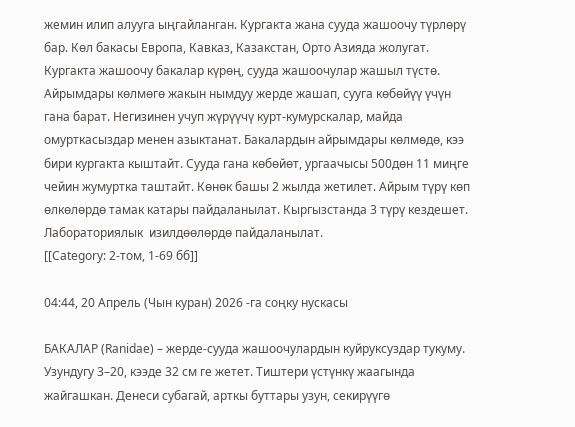жемин илип алууга ыңгайланган. Кургакта жана сууда жашоочу түрлөрү бар. Көл бакасы Европа, Кавказ, Казакстан, Орто Азияда жолугат. Кургакта жашоочу бакалар күрөң, сууда жашоочулар жашыл түстө. Айрымдары көлмөгө жакын нымдуу жерде жашап, сууга көбөйүү үчүн гана барат. Негизинен учуп жүрүүчү курт-кумурскалар, майда омурткасыздар менен азыктанат. Бакалардын айрымдары көлмөдө, кээ бири кургакта кыштайт. Сууда гана көбөйөт, ургаачысы 500дөн 11 миңге чейин жумуртка таштайт. Көнөк башы 2 жылда жетилет. Айрым түрү көп өлкөлөрдө тамак катары пайдаланылат. Кыргызстанда 3 түрү кездешет. Лабораториялык  изилдөөлөрдө пайдаланылат.
[[Category: 2-том, 1-69 бб]]

04:44, 20 Апрель (Чын куран) 2026 -га соңку нускасы

БАКАЛАР (Rаnidае) – жерде-сууда жашоочулардын куйруксуздар тукуму. Узундугу 3–20, кээде 32 см ге жетет. Тиштери үстүнкү жаагында жайгашкан. Денеси субагай, арткы буттары узун, секирүүгө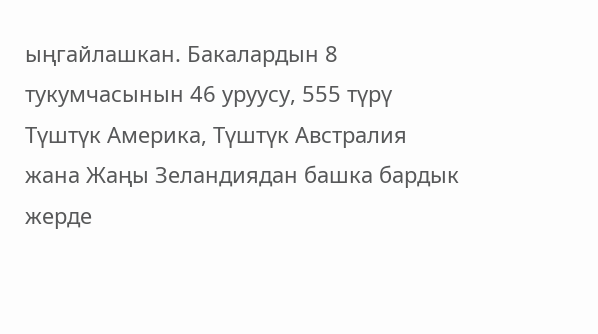ыңгайлашкан. Бакалардын 8 тукумчасынын 46 уруусу, 555 түрү Түштүк Америка, Түштүк Австралия жана Жаңы Зеландиядан башка бардык жерде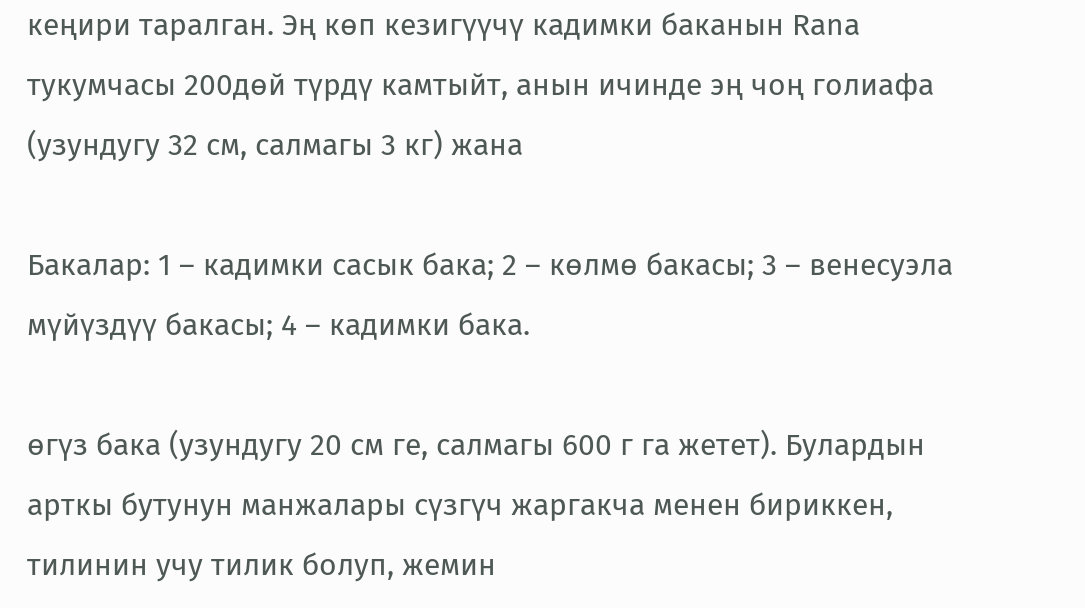кеңири таралган. Эң көп кезигүүчү кадимки баканын Rаnа тукумчасы 200дөй түрдү камтыйт, анын ичинде эң чоң голиафа (узундугу 32 см, салмагы 3 кг) жана

Бакалар: 1 – кадимки сасык бака; 2 – көлмө бакасы; 3 – венесуэла мүйүздүү бакасы; 4 – кадимки бака.

өгүз бака (узундугу 20 см ге, салмагы 600 г га жетет). Булардын арткы бутунун манжалары сүзгүч жаргакча менен бириккен, тилинин учу тилик болуп, жемин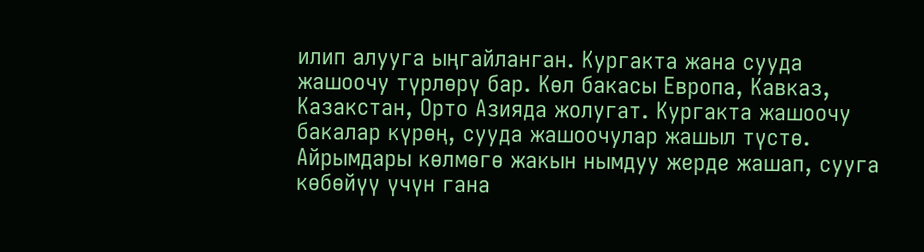илип алууга ыңгайланган. Кургакта жана сууда жашоочу түрлөрү бар. Көл бакасы Европа, Кавказ, Казакстан, Орто Азияда жолугат. Кургакта жашоочу бакалар күрөң, сууда жашоочулар жашыл түстө. Айрымдары көлмөгө жакын нымдуу жерде жашап, сууга көбөйүү үчүн гана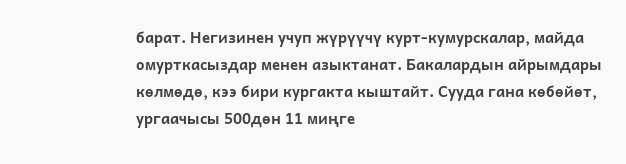барат. Негизинен учуп жүрүүчү курт-кумурскалар, майда омурткасыздар менен азыктанат. Бакалардын айрымдары көлмөдө, кээ бири кургакта кыштайт. Сууда гана көбөйөт, ургаачысы 500дөн 11 миңге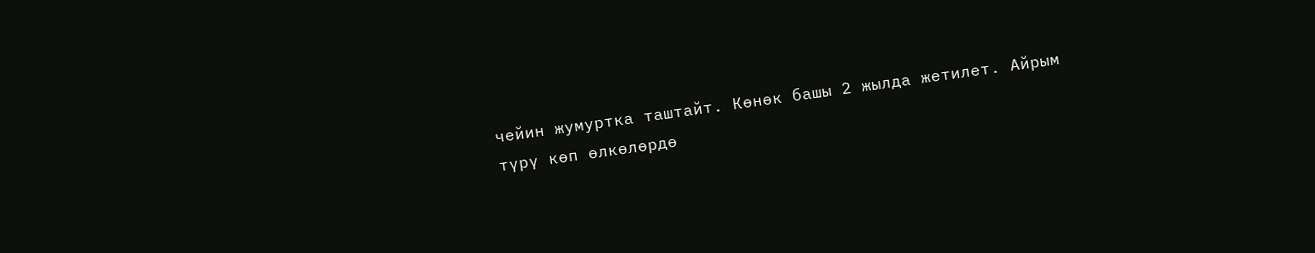чейин жумуртка таштайт. Көнөк башы 2 жылда жетилет. Айрым түрү көп өлкөлөрдө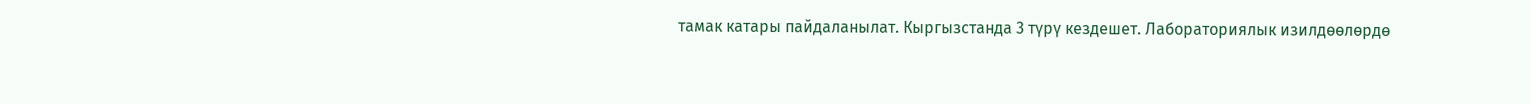тамак катары пайдаланылат. Кыргызстанда 3 түрү кездешет. Лабораториялык изилдөөлөрдө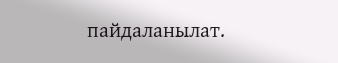пайдаланылат.